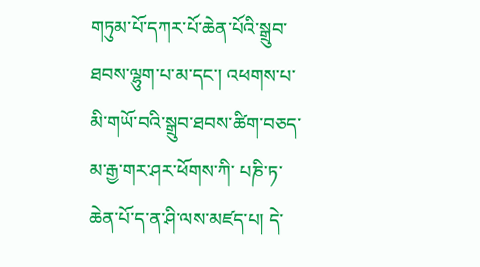གཏུམ་པོ་དཀར་པོ་ཆེན་པོའི་སྒྲུབ་ཐབས་ལྷུག་པ་མ་དང་། འཕགས་པ་མི་གཡོ་བའི་སྒྲུབ་ཐབས་ཚིག་བཅད་མ་རྒྱ་གར་ཤར་ཕོགས་ཀི་ པཎི་ཏ་ཆེན་པོ་ད་ན་ཤི་ལས་མཛད་པ། དེ་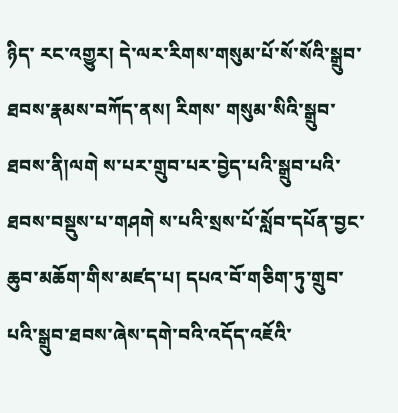ཉིད་ རང་འགྱུར། དེ་ལར་རིགས་གསུམ་པོ་སོ་སོའི་སྒྲུབ་ཐབས་རྣམས་བཀོད་ནས། རིགས་ གསུམ་སིའི་སྒྲུབ་ཐབས་ནི།ལགེ ས་པར་གྲུབ་པར་བྱེད་པའི་སྒྲུབ་པའི་ཐབས་བསྡུས་པ་གཤགེ ས་པའི་སྲས་པོ་སློབ་དཔོན་བྱང་ ཆུབ་མཆོག་གིས་མཛད་པ། དཔའ་བོ་གཅིག་ཏུ་གྲུབ་པའི་སྒྲུབ་ཐབས་ཞེས་དགེ་བའི་འདོད་འཇོའི་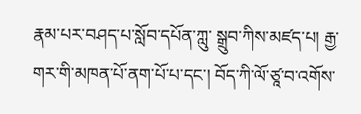རྣམ་པར་བཤད་པ་སློབ་དཔོན་ཀླུ་ སྒྲུབ་ཀིས་མཛད་པ། རྒྱ་གར་གི་མཁན་པོ་ནག་པོ་པ་དང་། བོད་ཀི་ལོ་ཙཱ་བ་འགོས་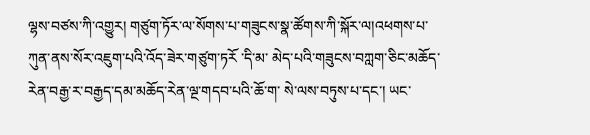ལྷས་བཙས་ཀི་འགྱུར། གཙུག་ཏོར་ལ་སོགས་པ་གཟུངས་སྣ་ཚོགས་ཀི་སྐོར་ལ།འཕགས་པ་ཀུན་ནས་སོར་འཇུག་པའི་འོད་ཟེར་གཙུག་ཏརོ ་དི་མ་ མེད་པའི་གཟུངས་བཀླག་ཅིང་མཆོད་རེན་བརྒྱ་ར་བརྒྱད་དམ་མཆོད་རེན་ལྔ་གདབ་པའི་ཆོ་ག་ སེ་ལས་བཏུས་པ་དང་། ཡང་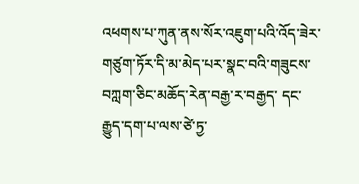འཕགས་པ་ཀུན་ནས་སོར་འཇུག་པའི་འོད་ཟེར་གཙུག་ཏོར་དི་མ་མེད་པར་སྣང་བའི་གཟུངས་བཀླག་ཅིང་མཆོད་རེན་བརྒྱ་ར་བརྒྱད་ དང་རྒྱུད་དག་པ་ལས་ཙེ་ཏྱ་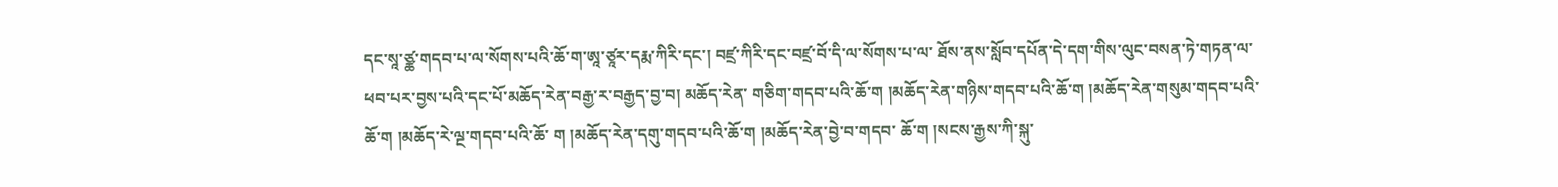དང་སཱ་ཙྪ་གདབ་པ་ལ་སོགས་པའི་ཆོ་ག་ཨཱ་ཙཱར་དརྨ་ཀིརི་དང་། བཛྲ་ཀིརི་དང་བཛྲ་བོ་དི་ལ་སོགས་པ་ལ་ ཐོས་ནས་སློབ་དཔོན་དེ་དག་གིས་ལུང་བསན་ཏེ་གཏན་ལ་ཕབ་པར་བྱས་པའི་དང་པོ་མཆོད་རེན་བརྒྱ་ར་བརྒྱད་བྱ་བ། མཆོད་རེན་ གཅིག་གདབ་པའི་ཆོ་ག །མཆོད་རེན་གཉིས་གདབ་པའི་ཆོ་ག །མཆོད་རེན་གསུམ་གདབ་པའི་ཆོ་ག །མཆོད་རེ་ལྔ་གདབ་པའི་ཆོ་ ག །མཆོད་རེན་དགུ་གདབ་པའི་ཆོ་ག །མཆོད་རེན་བྱེ་བ་གདབ་ ཆོ་ག །སངས་རྒྱས་ཀི་སྐུ་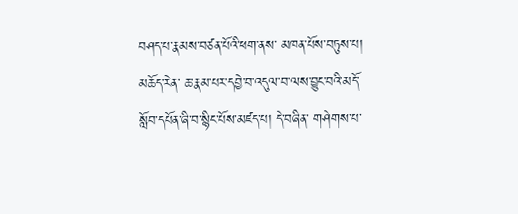བཤད་པ་རྣམས་བཙན་པོའི་ཕག་ནས་ མཁན་པོས་བཏུས་པ། མཆོད་རེན་ ཆ་རྣམ་པར་དབྱེ་བ་འདུལ་བ་ལས་བྱུང་བའི་མདོ་སློབ་དཔོན་ཞི་བ་སྙིང་པོས་མཛད་པ། དེ་བཞིན་ གཤེགས་པ་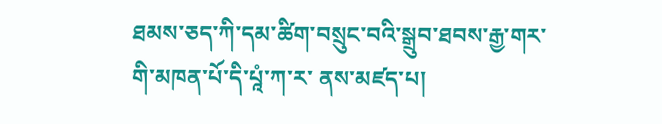ཐམས་ཅད་ཀི་དམ་ཚིག་བསྲུང་བའི་སྒྲུབ་ཐབས་རྒྱ་གར་གི་མཁན་པོ་དི་པཱཾ་ཀ་ར་ ནས་མཛད་པ།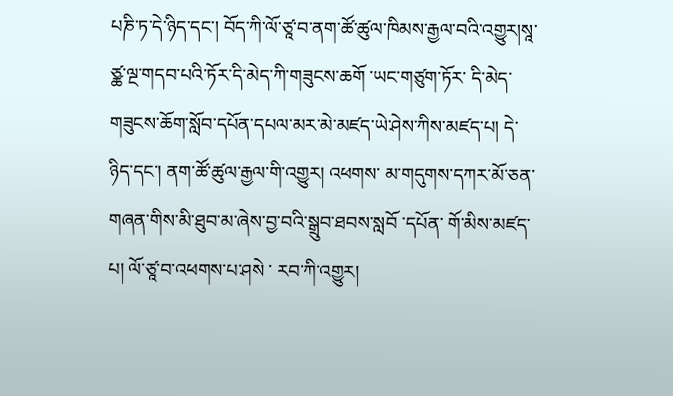པཎི་ཏ་དེ་ཉིད་དང་། བོད་ཀི་ལོ་ཙཱ་བ་ནག་ཚོ་ཚུལ་ཁིམས་རྒྱལ་བའི་འགྱུར།སཱ་ཙྪ་ལྔ་གདབ་པའི་ཏོར་དི་མེད་ཀི་གཟུངས་ཆགོ ་ཡང་གཙུག་ཏོར་ དི་མེད་ གཟུངས་ཆོག་སློབ་དཔོན་དཔལ་མར་མེ་མཛད་ཡེ་ཤེས་ཀིས་མཛད་པ། དེ་ཉིད་དང་། ནག་ཚོ་ཚུལ་རྒྱལ་གི་འགྱུར། འཕགས་ མ་གདུགས་དཀར་མོ་ཅན་གཞན་གིས་མི་ཐུབ་མ་ཞེས་བྱ་བའི་སྒྲུབ་ཐབས་སླབོ ་དཔོན་ གོ་མིས་མཛད་པ། ལོ་ཙཱ་བ་འཕགས་པ་ཤསེ ་ རབ་ཀི་འགྱུར།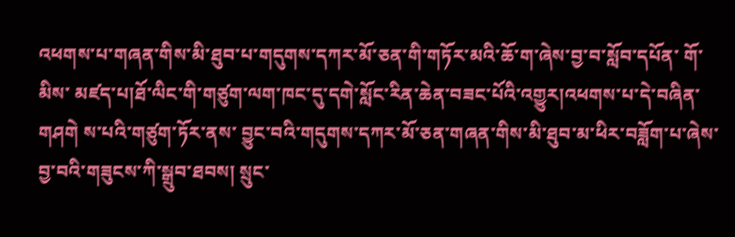འཕགས་པ་གཞན་གིས་མི་ཐུབ་པ་གདུགས་དཀར་མོ་ཅན་གི་གཏོར་མའི་ཆོ་ག་ཞེས་བྱ་བ་སློབ་དཔོན་ གོ་མིས་ མཛད་པ།ཐོ་ལིང་གི་གཙུག་ལག་ཁང་དུ་དགེ་སློང་རིན་ཆེན་བཟང་པོའི་འགྱུར།འཕགས་པ་དེ་བཞིན་གཤགེ ས་པའི་གཙུག་ཏོར་ནས་ བྱུང་བའི་གདུགས་དཀར་མོ་ཅན་གཞན་གིས་མི་ཐུབ་མ་ཕིར་བཟློག་པ་ཞེས་བྱ་བའི་གཟུངས་ཀི་སྒྲུབ་ཐབས། སྲུང་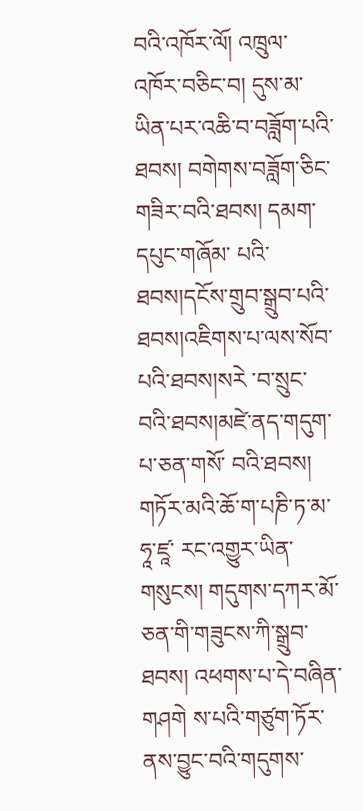བའི་འཁོར་ལོ། འཁྲུལ་འཁོར་བཅིང་བ། དུས་མ་ཡིན་པར་འཆི་བ་བཟློག་པའི་ཐབས། བགེགས་བཟློག་ཅིང་གཟིར་བའི་ཐབས། དམག་དཔུང་གཞོམ་ པའི་ཐབས།དངོས་གྲུབ་སྒྲུབ་པའི་ཐབས།འཇིགས་པ་ལས་སོབ་པའི་ཐབས།སརེ ་བ་སྲུང་བའི་ཐབས།མཛེ་ནད་གདུག་པ་ཅན་གསོ་ བའི་ཐབས། གཏོར་མའི་ཆོ་ག་པཎི་ཏ་མ་ཧཱ་ཛཱ་ རང་འགྱུར་ཡིན་གསུངས། གདུགས་དཀར་མོ་ཅན་གི་གཟུངས་ཀི་སྒྲུབ་ཐབས། འཕགས་པ་དེ་བཞིན་གཤགེ ས་པའི་གཙུག་ཏོར་ནས་བྱུང་བའི་གདུགས་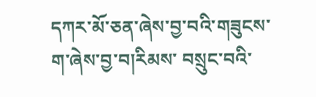དཀར་མོ་ཅན་ཞེས་བྱ་བའི་གཟུངས་ག་ཞེས་བྱ་བ།རིམས་ བསྲུང་བའི་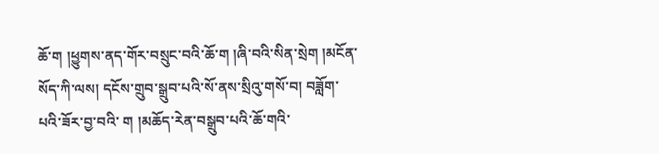ཆོ་ག །ཕྱུགས་ནད་གོར་བསྲུང་བའི་ཆོ་ག །ཞི་བའི་སིན་སྲེག །མངོན་སོད་ཀི་ལས། དངོས་གྲུབ་སྒྲུབ་པའི་སོ་ནས་སྲིའུ་གསོ་བ། བཟློག་པའི་ཟོར་བྱ་བའི་ ག །མཆོད་རེན་བསྒྲུབ་པའི་ཆོ་གའི་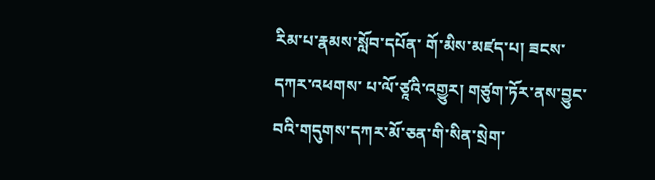རིམ་པ་རྣམས་སློབ་དཔོན་ གོ་མིས་མཛད་པ། ཟངས་དཀར་འཕགས་ པ་ལོ་ཙཱའི་འགྱུར། གཙུག་ཏོར་ནས་བྱུང་བའི་གདུགས་དཀར་མོ་ཅན་གི་སིན་སྲེག་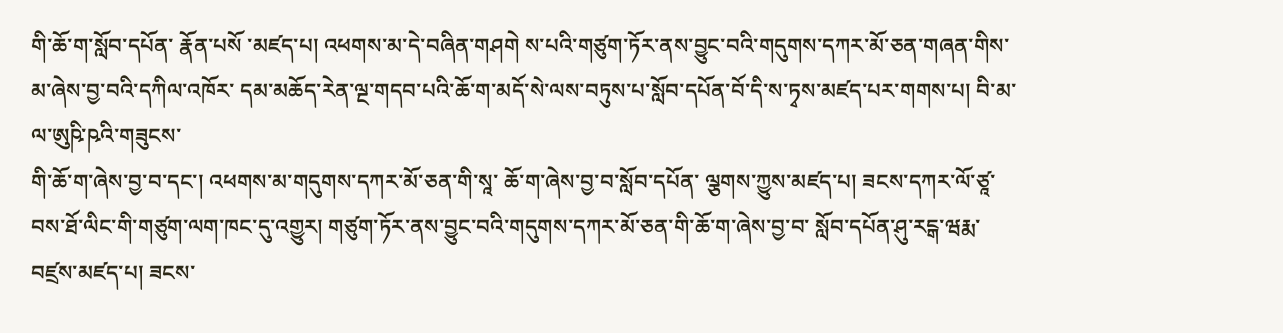གི་ཆོ་ག་སློབ་དཔོན་ རྣོན་པསོ ་མཛད་པ། འཕགས་མ་དེ་བཞིན་གཤགེ ས་པའི་གཙུག་ཏོར་ནས་བྱུང་བའི་གདུགས་དཀར་མོ་ཅན་གཞན་གིས་མ་ཞེས་བྱ་བའི་དཀིལ་འཁོར་ དམ་མཆོད་རེན་ལྔ་གདབ་པའི་ཆོ་ག་མདོ་སེ་ལས་བཏུས་པ་སློབ་དཔོན་བོ་དི་ས་ཏྭས་མཛད་པར་གགས་པ། བི་མ་ལ་ཨུཥི་ཥའི་གཟུངས་
གི་ཆོ་ག་ཞེས་བྱ་བ་དང་། འཕགས་མ་གདུགས་དཀར་མོ་ཅན་གི་སཱ་ ཆོ་ག་ཞེས་བྱ་བ་སློབ་དཔོན་ ལྕགས་ཀྱུས་མཛད་པ། ཟངས་དཀར་ལོ་ཙཱ་བས་ཐོ་ལིང་གི་གཙུག་ལག་ཁང་དུ་འགྱུར། གཙུག་ཏོར་ནས་བྱུང་བའི་གདུགས་དཀར་མོ་ཅན་གི་ཆོ་ག་ཞེས་བྱ་བ་ སློབ་དཔོན་ཤུ་རངྒ་ཝརྨ་བཛྲས་མཛད་པ། ཟངས་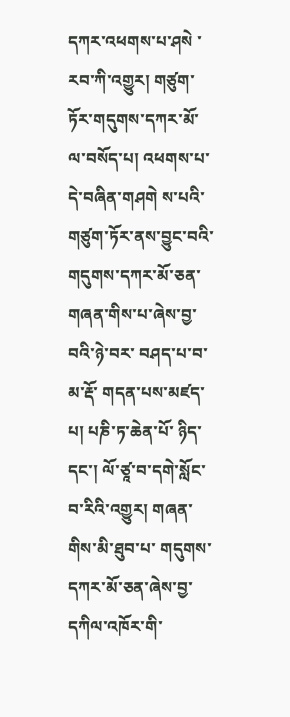དཀར་འཕགས་པ་ཤསེ ་རབ་ཀི་འགྱུར། གཙུག་ཏོར་གདུགས་དཀར་མོ་ལ་བསོད་པ། འཕགས་པ་དེ་བཞིན་གཤགེ ས་པའི་གཙུག་ཏོར་ནས་བྱུང་བའི་གདུགས་དཀར་མོ་ཅན་གཞན་གིས་པ་ཞེས་བྱ་བའི་ཉེ་བར་ བཤད་པ་བ་མ་རྡོ་ གདན་པས་མཛད་པ། པཎི་ཏ་ཆེན་པོ་ ཉིད་དང་། ལོ་ཙཱ་བ་དགེ་སློང་བ་རིའི་འགྱུར། གཞན་གིས་མི་ཐུབ་པ་ གདུགས་དཀར་མོ་ཅན་ཞེས་བྱ་ དཀིལ་འཁོར་གི་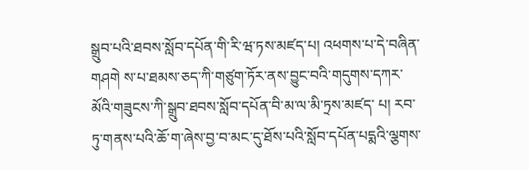སྒྲུབ་པའི་ཐབས་སློབ་དཔོན་གི་རི་ཝ་ཏས་མཛད་པ། འཕགས་པ་དེ་བཞིན་ གཤགེ ས་པ་ཐམས་ཅད་ཀི་གཙུག་ཏོར་ནས་བྱུང་བའི་གདུགས་དཀར་མོའི་གཟུངས་ཀི་སྒྲུབ་ཐབས་སློབ་དཔོན་བི་མ་ལ་མི་ཏྲས་མཛད་ པ། རབ་ཏུ་གནས་པའི་ཆོ་ག་ཞེས་བྱ་བ་མང་དུ་ཐོས་པའི་སློབ་དཔོན་པདྨའི་ལྕགས་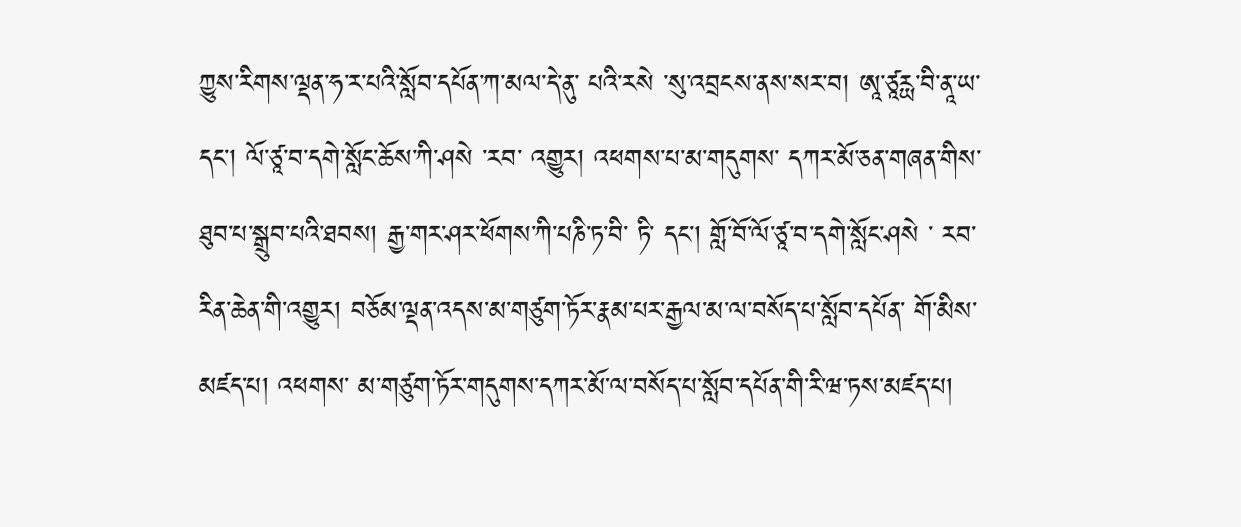ཀྱུས་རིགས་ལྡན་ཧ་ར་པའི་སློབ་དཔོན་ཀ་མལ་དེ་ནུ་ པའི་རསེ ་སུ་འབྲངས་ནས་སར་བ། ཨཱ་ཙཱརྻ་བི་ནཱ་ཡ་ དང་། ལོ་ཙཱ་བ་དགེ་སློང་ཆོས་ཀི་ཤསེ ་རབ་ འགྱུར། འཕགས་པ་མ་གདུགས་ དཀར་མོ་ཅན་གཞན་གིས་ ཐུབ་པ་སྒྲུབ་པའི་ཐབས། རྒྱ་གར་ཤར་ཕོགས་ཀི་པཎི་ཏ་བི་ ཏི་ དང་། གློ་བོ་ལོ་ཙཱ་བ་དགེ་སློང་ཤསེ ་ རབ་རིན་ཆེན་གི་འགྱུར། བཅོམ་ལྡན་འདས་མ་གཙུག་ཏོར་རྣམ་པར་རྒྱལ་མ་ལ་བསོད་པ་སློབ་དཔོན་ གོ་མིས་མཛད་པ། འཕགས་ མ་གཙུག་ཏོར་གདུགས་དཀར་མོ་ལ་བསོད་པ་སློབ་དཔོན་གི་རི་ཝ་ཏས་མཛད་པ།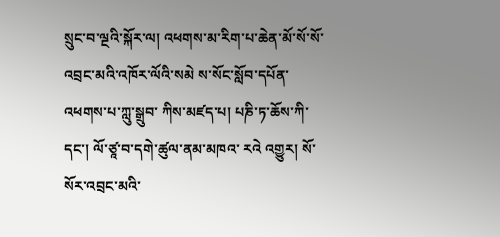སྲུང་བ་ལྔའི་སྐོར་ལ། འཕགས་མ་རིག་པ་ཆེན་མོ་སོ་སོ་འབྲང་མའི་འཁོར་ལོའི་སམེ ས་སོང་སློབ་དཔོན་འཕགས་པ་ཀླུ་སྒྲུབ་ ཀིས་མཛད་པ། པཎི་ཏ་ཆོས་ཀི་ དང་། ལོ་ཙཱ་བ་དགེ་ཚུལ་ནམ་མཁའ་ རའེ འགྱུར། སོ་སོར་འབྲང་མའི་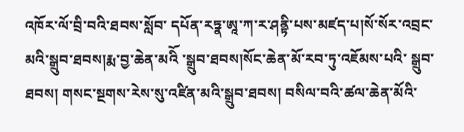འཁོར་ལོ་བྲི་བའི་ཐབས་སློབ་ དཔོན་རཏྣ་ཨཱ་ཀ་ར་ཤནྟི་པས་མཛད་པ།སོ་སོར་འབྲང་མའི་སྒྲུབ་ཐབས།རྨ་བྱ་ཆེན་མའིོ ་སྒྲུབ་ཐབས།སོང་ཆེན་མོ་རབ་ཏུ་འཇོམས་པའི་ སྒྲུབ་ཐབས། གསང་སྔགས་རེས་སུ་འཛིན་མའི་སྒྲུབ་ཐབས། བསིལ་བའི་ཚལ་ཆེན་མོའི་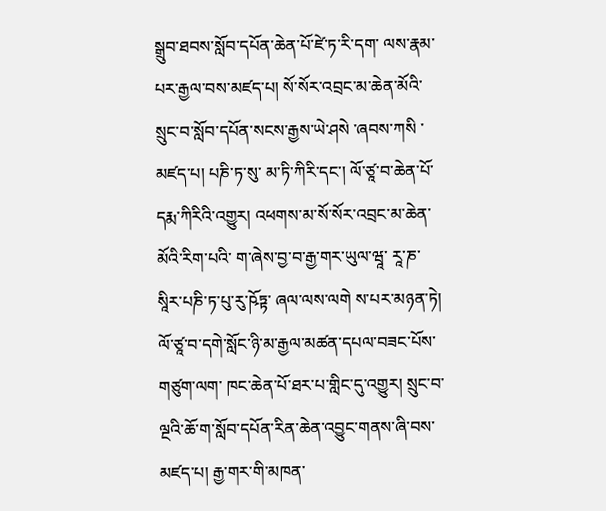སྒྲུབ་ཐབས་སློབ་དཔོན་ཆེན་པོ་ཛེ་ཏ་རི་དག་ ལས་རྣམ་པར་རྒྱལ་བས་མཛད་པ། སོ་སོར་འབྲང་མ་ཆེན་མོའི་སྲུང་བ་སློབ་དཔོན་སངས་རྒྱས་ཡེ་ཤསེ ་ཞབས་ཀསི ་མཛད་པ། པཎི་ཏ་སུ་ མ་ཏི་ཀིརི་དང་། ལོ་ཙཱ་བ་ཆེན་པོ་དརྨ་ཀིརིའི་འགྱུར། འཕགས་མ་སོ་སོར་འབྲང་མ་ཆེན་མོའི་རིག་པའི་ ག་ཞེས་བྱ་བ་རྒྱ་གར་ཡུལ་ཝཱ་ རཱ་ཎ་སཱིར་པཎི་ཏ་པུ་རུ་ཥོཏྟ་ ཞལ་ལས་ལགེ ས་པར་མཉན་ཏེ། ལོ་ཙཱ་བ་དགེ་སློང་ཉི་མ་རྒྱལ་མཚན་དཔལ་བཟང་པོས་གཙུག་ལག་ ཁང་ཆེན་པོ་ཐར་པ་གླིང་དུ་འགྱུར། སྲུང་བ་ལྔའི་ཆོ་ག་སློབ་དཔོན་རིན་ཆེན་འབྱུང་གནས་ཞི་བས་མཛད་པ། རྒྱ་གར་གི་མཁན་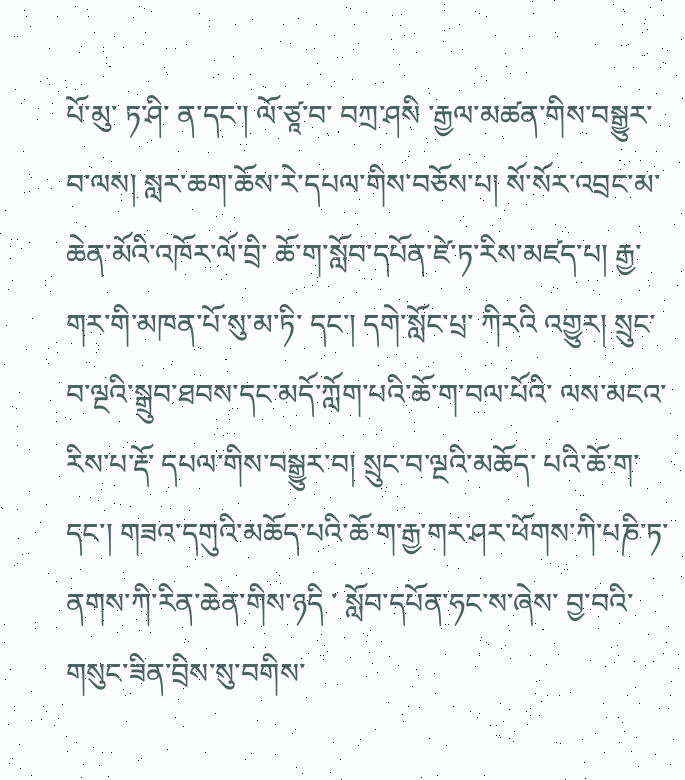པོ་མུ་ ཏ་ཤི་ ན་དང་། ལོ་ཙཱ་བ་ བཀྲ་ཤསི ་རྒྱལ་མཚན་གིས་བསྒྱུར་བ་ལས། སླར་ཆག་ཆོས་རེ་དཔལ་གིས་བཅོས་པ། སོ་སོར་འབྲང་མ་ ཆེན་མོའི་འཁོར་ལོ་བྲི་ ཆོ་ག་སློབ་དཔོན་ཛེ་ཏ་རིས་མཛད་པ། རྒྱ་གར་གི་མཁན་པོ་སུ་མ་ཏི་ དང་། དགེ་སློང་པྲ་ ཀིརའི འགྱུར། སྲུང་བ་ལྔའི་སྒྲུབ་ཐབས་དང་མདོ་ཀློག་པའི་ཆོ་ག་བལ་པོའི་ ལས་མངའ་རིས་པ་རྡོ་ དཔལ་གིས་བསྒྱུར་བ། སྲུང་བ་ལྔའི་མཆོད་ པའི་ཆོ་ག་དང་། གཟའ་དགུའི་མཆོད་པའི་ཆོ་ག་རྒྱ་གར་ཤར་ཕོགས་ཀི་པཎི་ཏ་ནགས་ཀི་རིན་ཆེན་གིས་ཉདི ་ སློབ་དཔོན་ཧང་ས་ཞེས་ བྱ་བའི་གསུང་ཟིན་བྲིས་སུ་བགིས་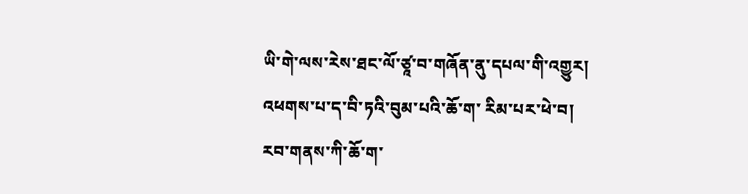ཡི་གེ་ལས་རེས་ཐང་ལོ་ཙཱ་བ་གཞོན་ནུ་དཔལ་གི་འགྱུར། འཕགས་པ་ད་བི་ཏའི་བུམ་པའི་ཆོ་ག་ རིམ་པར་ཕེ་བ། རབ་གནས་ཀི་ཆོ་ག་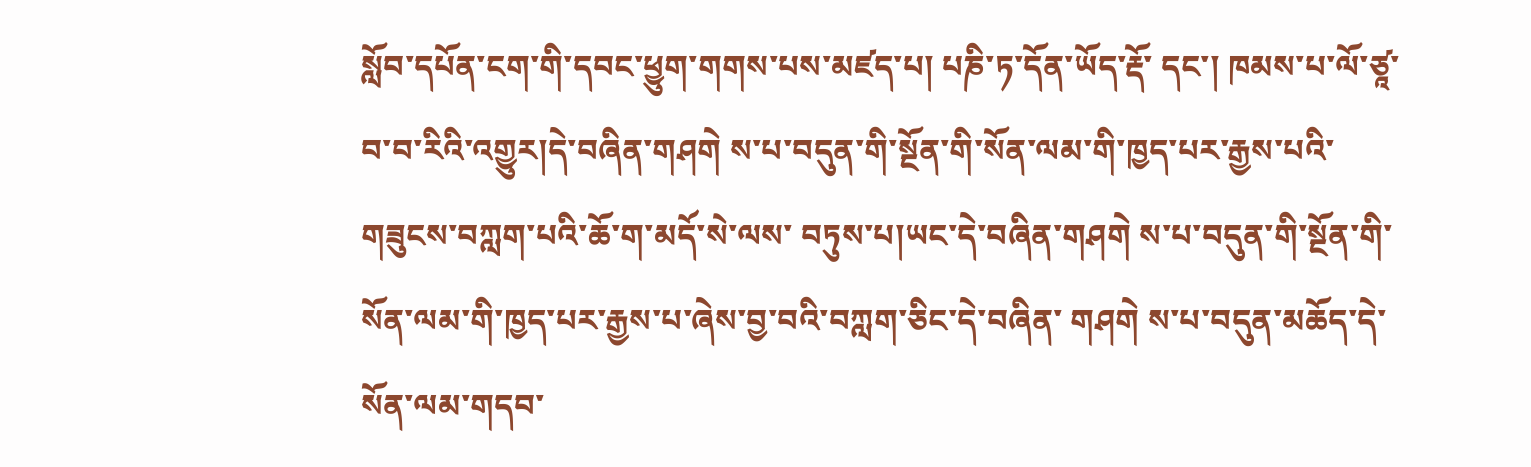སློབ་དཔོན་ངག་གི་དབང་ཕྱུག་གགས་པས་མཛད་པ། པཎི་ཏ་དོན་ཡོད་རྡོ་ དང་། ཁམས་པ་ལོ་ཙཱ་ བ་བ་རིའི་འགྱུར།དེ་བཞིན་གཤགེ ས་པ་བདུན་གི་སྔོན་གི་སོན་ལམ་གི་ཁྱད་པར་རྒྱས་པའི་གཟུངས་བཀླག་པའི་ཆོ་ག་མདོ་སེ་ལས་ བཏུས་པ།ཡང་དེ་བཞིན་གཤགེ ས་པ་བདུན་གི་སྔོན་གི་སོན་ལམ་གི་ཁྱད་པར་རྒྱས་པ་ཞེས་བྱ་བའི་བཀླག་ཅིང་དེ་བཞིན་ གཤགེ ས་པ་བདུན་མཆོད་དེ་སོན་ལམ་གདབ་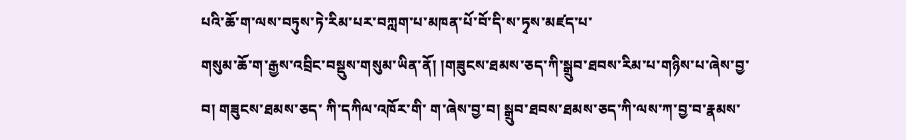པའི་ཆོ་ག་ལས་བཏུས་ཏེ་རིམ་པར་བཀླག་པ་མཁན་པོ་བོ་དི་ས་ཏྭས་མཛད་པ་
གསུམ་ཆོ་ག་རྒྱས་འབྲིང་བསྡུས་གསུམ་ཡིན་ནོ། །གཟུངས་ཐམས་ཅད་ཀི་སྒྲུབ་ཐབས་རིམ་པ་གཉིས་པ་ཞེས་བྱ་བ། གཟུངས་ཐམས་ཅད་ ཀི་དཀིལ་འཁོར་གི་ ག་ཞེས་བྱ་བ། སྒྲུབ་ཐབས་ཐམས་ཅད་ཀི་ལས་ཀ་བྱ་བ་རྣམས་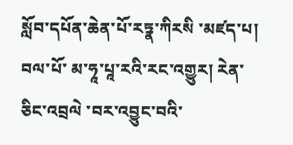སློབ་དཔོན་ཆེན་པོ་རཏྣ་ཀིརསི ་མཛད་པ། བལ་པོ་ མ་ཧཱ་པཱ་རའི་རང་འགྱུར། རེན་ཅིང་འབྲལེ ་བར་འབྱུང་བའི་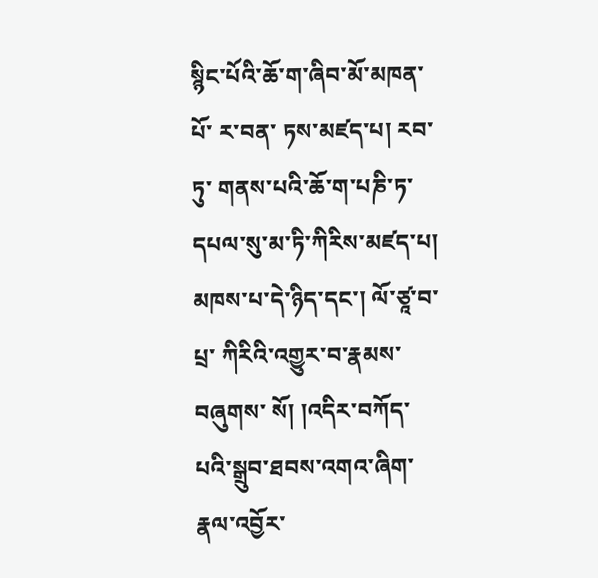སྙིང་པོའི་ཆོ་ག་ཞིབ་མོ་མཁན་པོ་ ར་བན་ ཏས་མཛད་པ། རབ་ཏུ་ གནས་པའི་ཆོ་ག་པཎི་ཏ་དཔལ་སུ་མ་ཏི་ཀིརིས་མཛད་པ། མཁས་པ་དེ་ཉིད་དང་། ལོ་ཙཱ་བ་པྲ་ ཀིརིའི་འགྱུར་བ་རྣམས་བཞུགས་ སོ། །འདིར་བཀོད་པའི་སྒྲུབ་ཐབས་འགའ་ཞིག་རྣལ་འབྱོར་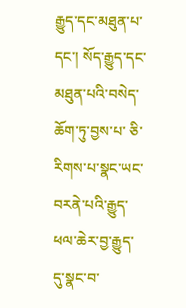རྒྱུད་དང་མཐུན་པ་དང་། སོད་རྒྱུད་དང་མཐུན་པའི་བསེད་ཆོག་ཏུ་བྱས་པ་ ཅི་རིགས་པ་སྣང་ཡང་བརནེ་པའི་རྒྱུད་ཕལ་ཆེར་བྱ་རྒྱུད་དུ་སྣང་བ་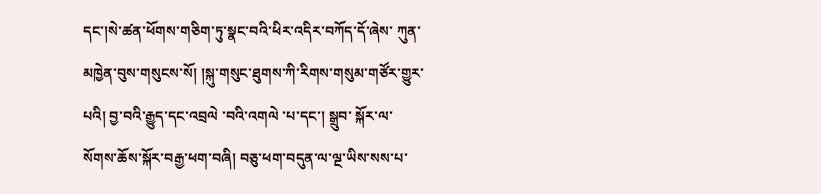དང་།སེ་ཚན་ཕོགས་གཅིག་ཏུ་སྣང་བའི་ཕིར་འདིར་བཀོད་དོ་ཞེས་ ཀུན་མཁྱེན་བུས་གསུངས་སོ། །སྐུ་གསུང་ཐུགས་ཀི་རིགས་གསུམ་གཙོར་གྱུར་པའི། བྱ་བའི་རྒྱུད་དང་འབྲལེ ་བའི་འགལེ ་པ་དང་། སྒྲུབ་ སྐོར་ལ་སོགས་ཆོས་སྐོར་བརྒྱ་ཕག་བཞི། བཅུ་ཕག་བདུན་ལ་ལྔ་ཡིས་སས་པ་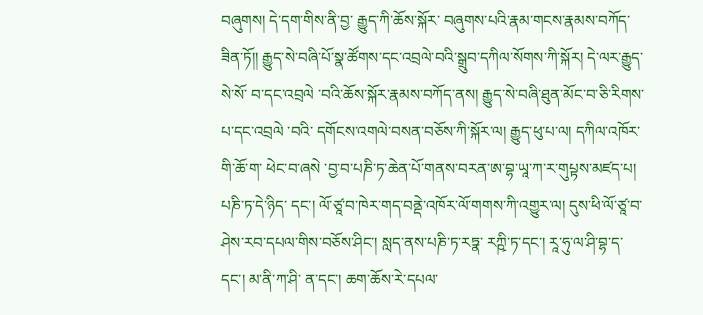བཞུགས། དེ་དག་གིས་ནི་བྱ་ རྒྱུད་ཀི་ཆོས་སྐོར་ བཞུགས་པའི་རྣམ་གངས་རྣམས་བཀོད་ཟིན་ཏོ།། རྒྱུད་སེ་བཞི་པོ་སྣ་ཚོགས་དང་འབྲལེ་བའི་སྒྲུབ་དཀིལ་སོགས་ཀི་སྐོར། དེ་ལར་རྒྱུད་སེ་སོ་ བ་དང་འབྲལེ ་བའི་ཆོས་སྐོར་རྣམས་བཀོད་ནས། རྒྱུད་སེ་བཞི་ཐུན་མོང་བ་ཅི་རིགས་པ་དང་འབྲལེ ་བའི་ དགོངས་འགལེ་བསན་བཅོས་ཀི་སྐོར་ལ། རྒྱུད་ཕུ་པ་ལ། དཀིལ་འཁོར་གི་ཆོ་ག་ ཕེང་བ་ཞསེ ་བྱ་བ་པཎི་ཏ་ཆེན་པོ་གནས་བརན་ཨ་བྷ་ཡཱ་ཀ་ར་གུཔྟས་མཛད་པ། པཎི་ཏ་དེ་ཉིད་ དང་། ལོ་ཙཱ་བ་ཁེར་གད་བནྡེ་འཁོར་ལོ་གགས་ཀི་འགྱུར་ལ། དུས་ཕི་ལོ་ཙཱ་བ་ཤེས་རབ་དཔལ་གིས་བཅོས་ཤིང་། སླད་ནས་པཎི་ཏ་རཏྣ་ རཀྵི་ཏ་དང་། རཱ་ཧུ་ལ་ཤི་བྷ་ད་དང་། མ་ནི་ཀ་ཤི་ ན་དང་། ཆག་ཆོས་རེ་དཔལ་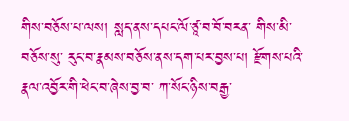གིས་བཅོས་པ་ལས། སླད་ནས་དཔང་ལོ་ཙཱ་བ་བོ་བརན་ གིས་མི་བཅོས་སུ་ རུང་བ་རྣམས་བཅོས་ནས་དག་པར་བྱས་པ། རྫོགས་པའི་རྣལ་འབྱོར་གི་ཕེང་བ་ཞེས་བྱ་བ་ ཀ་སོང་ཉིས་བརྒྱ་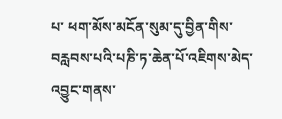པ་ ཕག་མོས་མངོན་སུམ་དུ་བྱིན་གིས་བརླབས་པའི་པཎི་ཏ་ཆེན་པོ་འཇིགས་མེད་འབྱུང་གནས་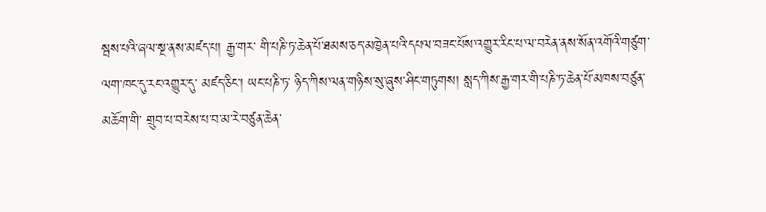སྦས་པའི་ཞལ་སྔ་ནས་མཛད་པ། རྒྱ་གར་ གི་པཎི་ཏ་ཆེན་པོ་ཐམས་ཅད་མཁྱེན་པའི་དཔལ་བཟང་པོས་འགྱུར་རིང་པ་ལ་བརེན་ནས་སོན་འགོའི་གཙུག་ལག་ཁང་དུ་རང་འགྱུར་དུ་ མཛད་ཅིང་། ཡང་པཎི་ཏ་ ཉིད་ཀིས་ལན་གཉིས་སུ་ཞུས་ཤིང་གཏུགས། སླད་ཀིས་རྒྱ་གར་གི་པཎི་ཏ་ཆེན་པོ་མཁས་བཙུན་མཆོག་གི་ གྲུབ་པ་བརེས་པ་བ་མ་རེ་བཙུན་ཆེན་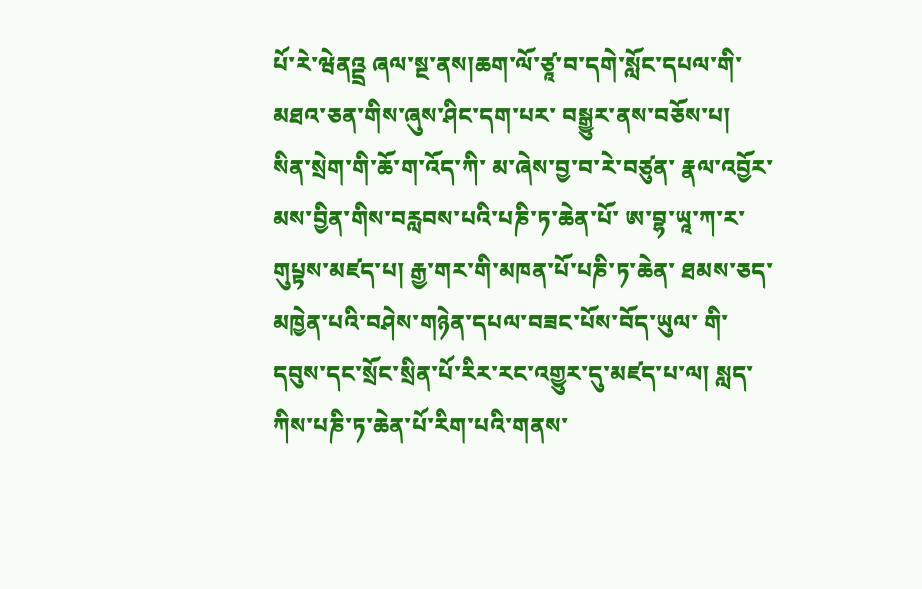པོ་རེ་ཝེནའྡྲ ཞལ་སྔ་ནས།ཆག་ལོ་ཙཱ་བ་དགེ་སློང་དཔལ་གི་མཐའ་ཅན་གིས་ཞུས་ཤིང་དག་པར་ བསྒྱུར་ནས་བཅོས་པ། སིན་སྲེག་གི་ཆོ་ག་འོད་ཀི་ མ་ཞེས་བྱ་བ་རེ་བཙུན་ རྣལ་འབྱོར་མས་བྱིན་གིས་བརླབས་པའི་པཎི་ཏ་ཆེན་པོ་ ཨ་བྷ་ཡཱ་ཀ་ར་གུཔྟས་མཛད་པ། རྒྱ་གར་གི་མཁན་པོ་པཎི་ཏ་ཆེན་ ཐམས་ཅད་མཁྱེན་པའི་བཤེས་གཉེན་དཔལ་བཟང་པོས་བོད་ཡུལ་ གི་དབུས་དང་སྲོང་སྲིན་པོ་རིར་རང་འགྱུར་དུ་མཛད་པ་ལ། སླད་ཀིས་པཎི་ཏ་ཆེན་པོ་རིག་པའི་གནས་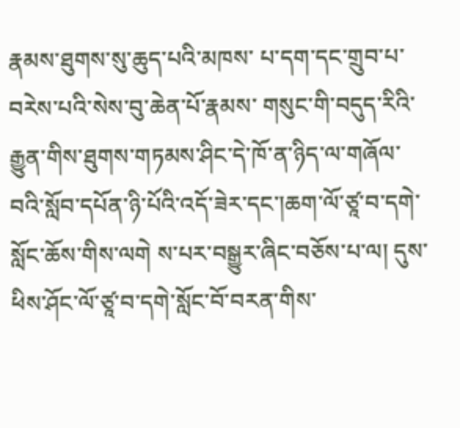རྣམས་ཐུགས་སུ་ཆུད་པའི་མཁས་ པ་དག་དང་གྲུབ་པ་བརེས་པའི་སེས་བུ་ཆེན་པོ་རྣམས་ གསུང་གི་བདུད་རིའི་རྒྱུན་གིས་ཐུགས་གཏམས་ཤིང་དེ་ཁོ་ན་ཉིད་ལ་གཞོལ་ བའི་སློབ་དཔོན་ཉི་པོའི་འདོ་ཟེར་དང་།ཆག་ལོ་ཙཱ་བ་དགེ་སློང་ཆོས་གིས་ལགེ ས་པར་བསྒྱུར་ཞིང་བཅོས་པ་ལ། དུས་ཕིས་ཤོང་ལོ་ཙཱ་བ་དགེ་སློང་བོ་བརན་གིས་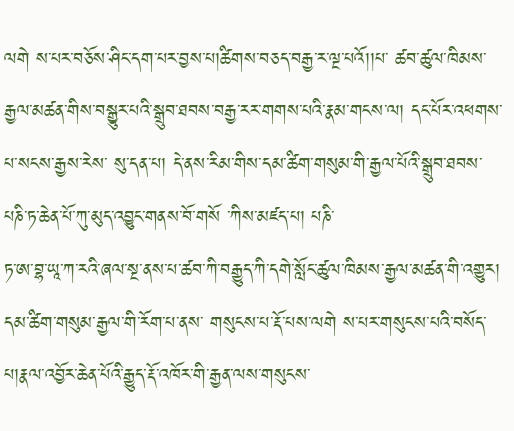ལགེ ས་པར་བཅོས་ཤིང་དག་པར་བྱས་པ།ཚིགས་བཅད་བརྒྱ་ར་ལྔ་པའོ།།པ་ ཚབ་ཚུལ་ཁིམས་རྒྱལ་མཚན་གིས་བསྒྱུར་པའི་སྒྲུབ་ཐབས་བརྒྱ་རར་གགས་པའི་རྣམ་གངས་ལ། དང་པོར་འཕགས་པ་སངས་རྒྱས་རེས་ སུ་དན་པ། དེ་ནས་རིམ་གིས་དམ་ཚིག་གསུམ་གི་རྒྱལ་པོའི་སྒྲུབ་ཐབས་པཎི་ཏ་ཆེན་པོ་ཀུ་མུད་འབྱུང་གནས་བོ་གསོ ་ཀིས་མཛད་པ། པཎི་
ཏ་ཨ་བྷ་ཡཱ་ཀ་རའི་ཞལ་སྔ་ནས་པ་ཚབ་ཀི་བརྒྱུད་ཀི་དགེ་སློང་ཚུལ་ཁིམས་རྒྱལ་མཚན་གི་འགྱུར། དམ་ཚིག་གསུམ་རྒྱལ་གི་རོག་པ་ནས་ གསུངས་པ་རྡོ་པས་ལགེ ས་པར་གསུངས་པའི་བསོད་པ།རྣལ་འབྱོར་ཆེན་པོའི་རྒྱུད་རྡོ་འཁོར་གི་རྒྱན་ལས་གསུངས་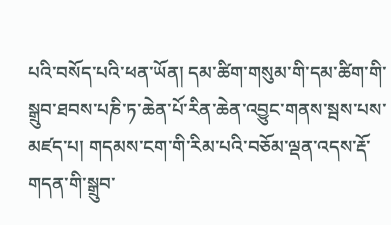པའི་བསོད་པའི་ཕན་ཡོན། དམ་ཚིག་གསུམ་གི་དམ་ཚིག་གི་སྒྲུབ་ཐབས་པཎི་ཏ་ཆེན་པོ་རིན་ཆེན་འབྱུང་གནས་སྦས་པས་མཛད་པ། གདམས་ངག་གི་རིམ་པའི་བཅོམ་ལྡན་འདས་རྡོ་ གདན་གི་སྒྲུབ་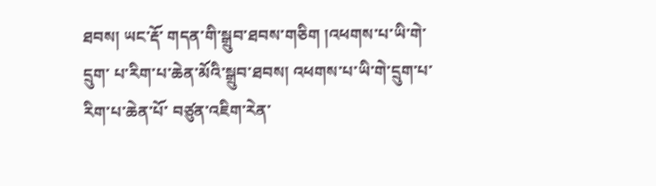ཐབས། ཡང་རྡོ་ གདན་གི་སྒྲུབ་ཐབས་གཅིག །འཕགས་པ་ཡི་གེ་དྲུག་ པ་རིག་པ་ཆེན་མོའི་སྒྲུབ་ཐབས། འཕགས་པ་ཡི་གེ་དྲུག་པ་རིག་པ་ཆེན་པོ་ བཙུན་འཇིག་རེན་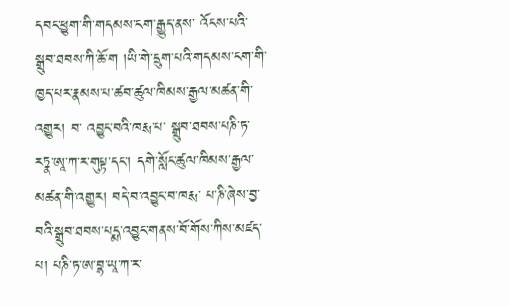དབང་ཕྱུག་གི་གདམས་ངག་རྒྱུད་ནས་ འོངས་པའི་སྒྲུབ་ཐབས་ཀི་ཆོ་ག །ཡི་གེ་དྲུག་པའི་གདམས་ངག་གི་ཁྱད་པར་རྣམས་པ་ཚབ་ཚུལ་ཁིམས་རྒྱལ་མཚན་གི་འགྱུར། བ་ འབྱུང་བའི་ཁརྶ་པ་ སྒྲུབ་ཐབས་པཎི་ཏ་རཏྣ་ཨཱ་ཀ་ར་གུཔྟ་དང་། དགེ་སློང་ཚུལ་ཁིམས་རྒྱལ་མཚན་གི་འགྱུར། བདེ་བ་འབྱུང་བ་ཁརྶ་ པ་ཎི་ཞེས་བྱ་བའི་སྒྲུབ་ཐབས་པདྨ་འབྱུང་གནས་བོ་གོས་ཀིས་མཛད་པ། པཎི་ཏ་ཨ་བྷ་ཡཱ་ཀ་ར་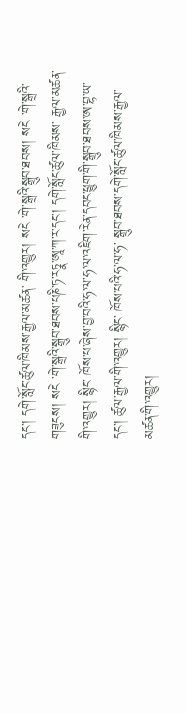དང་། དགེ་སློང་ཚུལ་ཁིམས་རྒྱལ་མཚན་ གི་འགྱུར། སངེ ་གེ་སྒྲའི་སྒྲུབ་ཐབས། སངེ ་གེ་སྒྲའི་གཟུངས། སངེ ་གེ་སྒྲའི་སྒྲུབ་ཐབས་པཎི་ཏ་རཏྣ་ཨཱ་ཀ་ར་དང་། དགེ་སློང་ཚུལ་ཁིམས་ རྒྱལ་མཚན་གི་འགྱུར། སྙིང་ ཁོས་པ་ཞེས་བྱ་བའི་ཧ་ལ་ཧ་ལ་འཇིག་རེན་དབང་ཕྱུག་གི་སྒྲུབ་ཐབས་ཨ་བྷ་ཡ་དང་། ཚུལ་རྒྱལ་གི་འགྱུར། སྙིང་ ཁོས་པའི་ཧ་ལ་ཧ་ སྒྲུབ་ཐབས་དགེ་སློང་ཚུལ་ཁིམས་རྒྱལ་མཚན་གི་འགྱུར།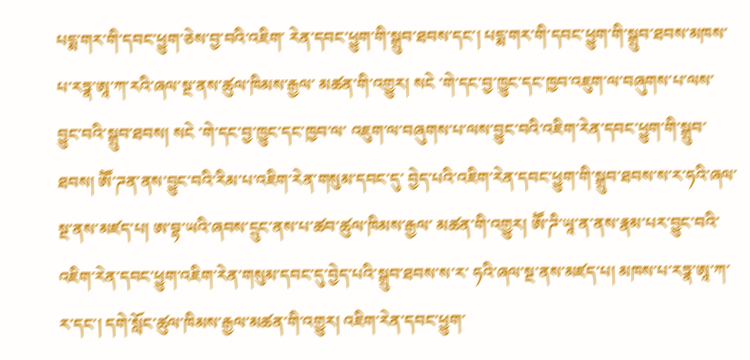པདྨ་གར་གི་དབང་ཕྱུག་ཅེས་བྱ་བའི་འཇིག་ རེན་དབང་ཕྱུག་གི་སྒྲུབ་ཐབས་དང་། པདྨ་གར་གི་དབང་ཕྱུག་གི་སྒྲུབ་ཐབས་མཁས་པ་རཏྣ་ཨཱ་ཀ་རའི་ཞལ་སྔ་ནས་ཚུལ་ཁིམས་རྒྱལ་ མཚན་གི་འགྱུར། སངེ ་གེ་དང་བྱ་ཁྱུང་དང་ཁྱབ་འཇུག་ལ་བཞུགས་པ་ལས་བྱུང་བའི་སྒྲུབ་ཐབས། སངེ ་གེ་དང་བྱ་ཁྱུང་དང་ཁྱབ་ལ་ འཇུག་ལ་བཞུགས་པ་ལས་བྱུང་བའི་འཇིག་རེན་དབང་ཕྱུག་གི་སྒྲུབ་ཐབས། ཨཽ་ཌན་ནས་བྱུང་བའི་རིམ་པ་འཇིག་རེན་གསུམ་དབང་དུ་ བྱེད་པའི་འཇིག་རེན་དབང་ཕྱུག་གི་སྒྲུབ་ཐབས་ས་ར་ཧའི་ཞལ་སྔ་ནས་མཛད་པ། ཨ་བྷ་ཡའི་ཞབས་དྲུང་ནས་པ་ཚབ་ཚུལ་ཁིམས་རྒྱལ་ མཚན་གི་འགྱུར། ཨཽ་ཌི་ཡཱ་ན་ནས་རྣམ་པར་བྱུང་བའི་འཇིག་རེན་དབང་ཕྱུག་འཇིག་རེན་གསུམ་དབང་དུ་བྱེད་པའི་སྒྲུབ་ཐབས་ས་ར་ ཧའི་ཞལ་སྔ་ནས་མཛད་པ། མཁས་པ་རཏྣ་ཨཱ་ཀ་ར་དང་། དགེ་སློང་ཚུལ་ཁིམས་རྒྱལ་མཚན་གི་འགྱུར། འཇིག་རེན་དབང་ཕྱུག་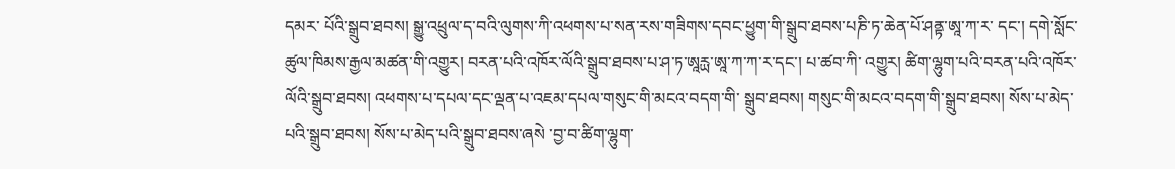དམར་ པོའི་སྒྲུབ་ཐབས། སྒྱུ་འཕྲུལ་ད་བའི་ལུགས་ཀི་འཕགས་པ་སན་རས་གཟིགས་དབང་ཕྱུག་གི་སྒྲུབ་ཐབས་པཎི་ཏ་ཆེན་པོ་ཤནྟ་ཨཱ་ཀ་ར་ དང་། དགེ་སློང་ཚུལ་ཁིམས་རྒྱལ་མཚན་གི་འགྱུར། བརན་པའི་འཁོར་ལོའི་སྒྲུབ་ཐབས་པ་ཤ་ཏ་ཨཱརྻ་ཨཱ་ཀ་ཀ་ར་དང་། པ་ཚབ་ཀི་ འགྱུར། ཚིག་ལྷུག་པའི་བརན་པའི་འཁོར་ལོའི་སྒྲུབ་ཐབས། འཕགས་པ་དཔལ་དང་ལྡན་པ་འཇམ་དཔལ་གསུང་གི་མངའ་བདག་གི་ སྒྲུབ་ཐབས། གསུང་གི་མངའ་བདག་གི་སྒྲུབ་ཐབས། སོས་པ་མེད་པའི་སྒྲུབ་ཐབས། སོས་པ་མེད་པའི་སྒྲུབ་ཐབས་ཞསེ ་བྱ་བ་ཚིག་ལྷུག་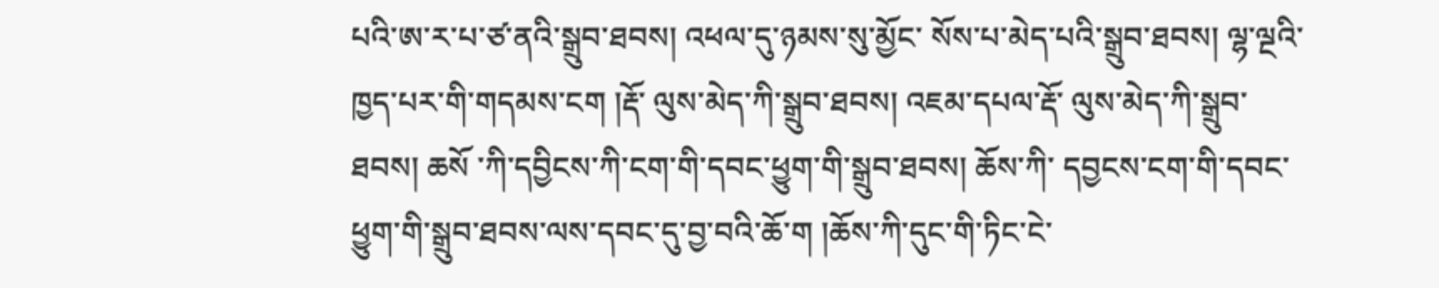པའི་ཨ་ར་པ་ཙ་ནའི་སྒྲུབ་ཐབས། འཕལ་དུ་ཉམས་སུ་མྱོང་ སོས་པ་མེད་པའི་སྒྲུབ་ཐབས། ལྷ་ལྔའི་ཁྱད་པར་གི་གདམས་ངག །རྡོ་ ལུས་མེད་ཀི་སྒྲུབ་ཐབས། འཇམ་དཔལ་རྡོ་ ལུས་མེད་ཀི་སྒྲུབ་ཐབས། ཆསོ ་ཀི་དབྱིངས་ཀི་ངག་གི་དབང་ཕྱུག་གི་སྒྲུབ་ཐབས། ཆོས་ཀི་ དབྱངས་ངག་གི་དབང་ཕྱུག་གི་སྒྲུབ་ཐབས་ལས་དབང་དུ་བྱ་བའི་ཆོ་ག །ཆོས་ཀི་དུང་གི་ཏིང་ངེ་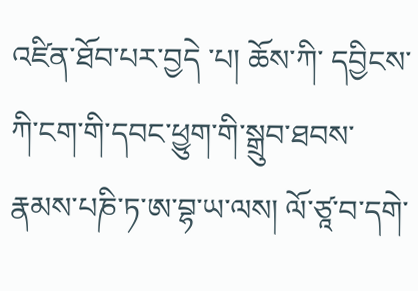འཛིན་ཐོབ་པར་བྱདེ ་པ། ཆོས་ཀི་ དབྱིངས་ཀི་ངག་གི་དབང་ཕྱུག་གི་སྒྲུབ་ཐབས་རྣམས་པཎི་ཏ་ཨ་བྷ་ཡ་ལས། ལོ་ཙཱ་བ་དགེ་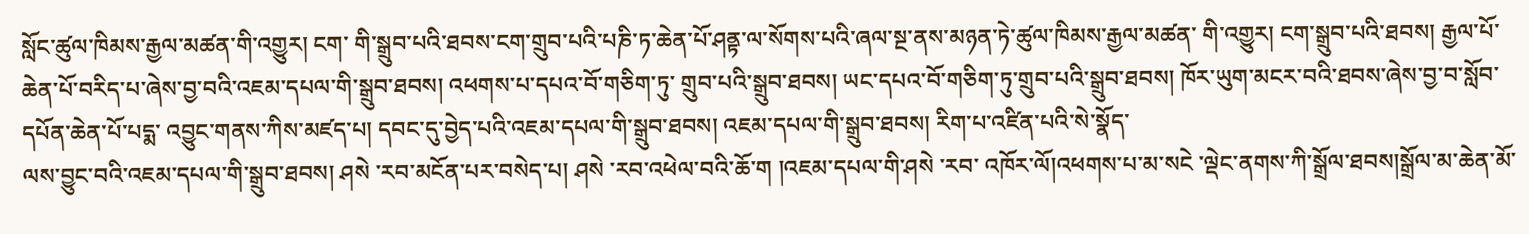སློང་ཚུལ་ཁིམས་རྒྱལ་མཚན་གི་འགྱུར། ངག་ གི་སྒྲུབ་པའི་ཐབས་ངག་གྲུབ་པའི་པཎི་ཏ་ཆེན་པོ་ཤནྟ་ལ་སོགས་པའི་ཞལ་སྔ་ནས་མཉན་ཏེ་ཚུལ་ཁིམས་རྒྱལ་མཚན་ གི་འགྱུར། ངག་སྒྲུབ་པའི་ཐབས། རྒྱལ་པོ་ཆེན་པོ་བརིད་པ་ཞེས་བྱ་བའི་འཇམ་དཔལ་གི་སྒྲུབ་ཐབས། འཕགས་པ་དཔའ་བོ་གཅིག་ཏུ་ གྲུབ་པའི་སྒྲུབ་ཐབས། ཡང་དཔའ་བོ་གཅིག་ཏུ་གྲུབ་པའི་སྒྲུབ་ཐབས། ཁོར་ཡུག་མངར་བའི་ཐབས་ཞེས་བྱ་བ་སློབ་དཔོན་ཆེན་པོ་པདྨ་ འབྱུང་གནས་ཀིས་མཛད་པ། དབང་དུ་བྱེད་པའི་འཇམ་དཔལ་གི་སྒྲུབ་ཐབས། འཇམ་དཔལ་གི་སྒྲུབ་ཐབས། རིག་པ་འཛིན་པའི་སེ་སྣོད་
ལས་བྱུང་བའི་འཇམ་དཔལ་གི་སྒྲུབ་ཐབས། ཤསེ ་རབ་མངོན་པར་བསེད་པ། ཤསེ ་རབ་འཕེལ་བའི་ཆོ་ག །འཇམ་དཔལ་གི་ཤསེ ་རབ་ འཁོར་ལོ།འཕགས་པ་མ་སངེ ་ལྡེང་ནགས་ཀི་སྒྲོལ་ཐབས།སྒྲོལ་མ་ཆེན་མོ་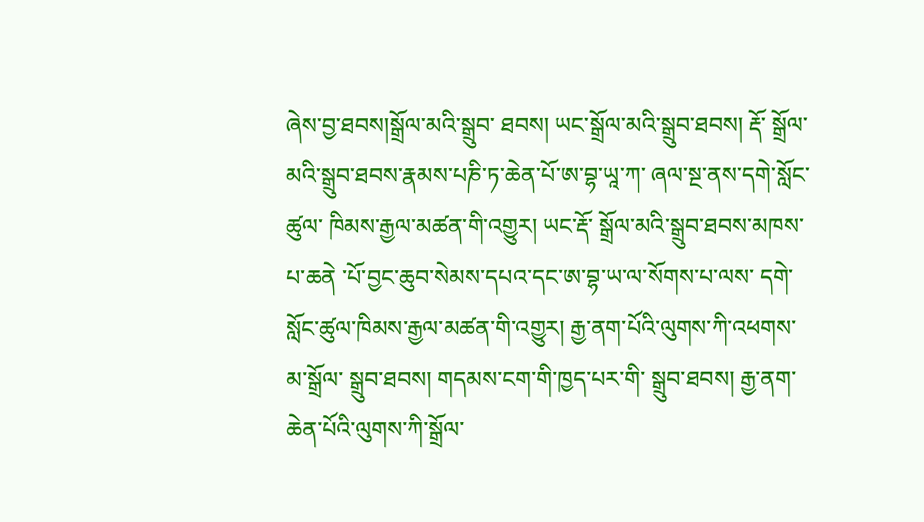ཞེས་བྱ་ཐབས།སྒྲོལ་མའི་སྒྲུབ་ ཐབས། ཡང་སྒྲོལ་མའི་སྒྲུབ་ཐབས། རྡོ་ སྒྲོལ་མའི་སྒྲུབ་ཐབས་རྣམས་པཎི་ཏ་ཆེན་པོ་ཨ་བྷ་ཡཱ་ཀ་ ཞལ་སྔ་ནས་དགེ་སློང་ཚུལ་ ཁིམས་རྒྱལ་མཚན་གི་འགྱུར། ཡང་རྡོ་ སྒྲོལ་མའི་སྒྲུབ་ཐབས་མཁས་པ་ཆནེ ་པོ་བྱང་ཆུབ་སེམས་དཔའ་དང་ཨ་བྷ་ཡ་ལ་སོགས་པ་ལས་ དགེ་སློང་ཚུལ་ཁིམས་རྒྱལ་མཚན་གི་འགྱུར། རྒྱ་ནག་པོའི་ལུགས་ཀི་འཕགས་མ་སྒྲོལ་ སྒྲུབ་ཐབས། གདམས་ངག་གི་ཁྱད་པར་གི་ སྒྲུབ་ཐབས། རྒྱ་ནག་ཆེན་པོའི་ལུགས་ཀི་སྒྲོལ་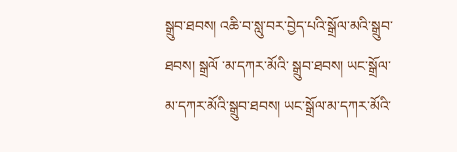སྒྲུབ་ཐབས། འཆི་བ་སླུ་བར་བྱེད་པའི་སྒྲོལ་མའི་སྒྲུབ་ཐབས། སྒྲལོ ་མ་དཀར་མོའི་ སྒྲུབ་ཐབས། ཡང་སྒྲོལ་མ་དཀར་མོའི་སྒྲུབ་ཐབས། ཡང་སྒྲོལ་མ་དཀར་མོའི་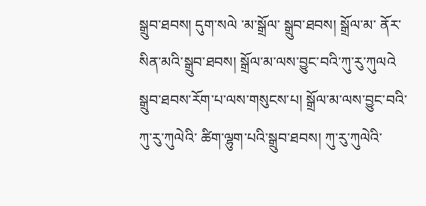སྒྲུབ་ཐབས། དུག་སལེ ་མ་སྒྲོལ་ སྒྲུབ་ཐབས། སྒྲོལ་མ་ ནོར་སིན་མའི་སྒྲུབ་ཐབས། སྒྲོལ་མ་ལས་བྱུང་བའི་ཀུ་རུ་ཀུལའེ སྒྲུབ་ཐབས་རོག་པ་ལས་གསུངས་པ། སྒྲོལ་མ་ལས་བྱུང་བའི་ཀུ་རུ་ཀུལེའི་ ཚིག་ལྷུག་པའི་སྒྲུབ་ཐབས། ཀུ་རུ་ཀུལེའི་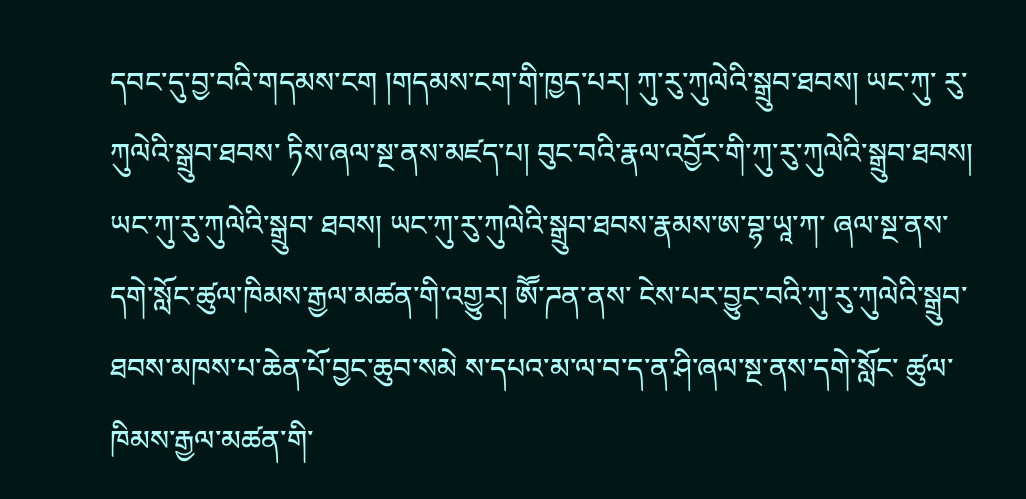དབང་དུ་བྱ་བའི་གདམས་ངག །གདམས་ངག་གི་ཁྱད་པར། ཀུ་རུ་ཀུལེའི་སྒྲུབ་ཐབས། ཡང་ཀུ་ རུ་ཀུལེའི་སྒྲུབ་ཐབས་ ཏིས་ཞལ་སྔ་ནས་མཛད་པ། བུང་བའི་རྣལ་འབྱོར་གི་ཀུ་རུ་ཀུལེའི་སྒྲུབ་ཐབས། ཡང་ཀུ་རུ་ཀུལེའི་སྒྲུབ་ ཐབས། ཡང་ཀུ་རུ་ཀུལེའི་སྒྲུབ་ཐབས་རྣམས་ཨ་བྷ་ཡཱ་ཀ་ ཞལ་སྔ་ནས་དགེ་སློང་ཚུལ་ཁིམས་རྒྱལ་མཚན་གི་འགྱུར། ཨཽ་ཌན་ནས་ ངེས་པར་བྱུང་བའི་ཀུ་རུ་ཀུལེའི་སྒྲུབ་ཐབས་མཁས་པ་ཆེན་པོ་བྱང་ཆུབ་སམེ ས་དཔའ་མ་ལ་བ་ད་ན་ཤི་ཞལ་སྔ་ནས་དགེ་སློང་ ཚུལ་ཁིམས་རྒྱལ་མཚན་གི་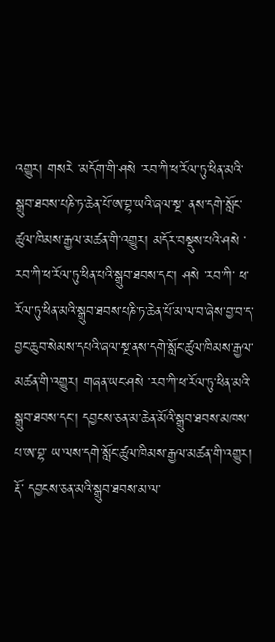འགྱུར། གསརེ ་མདོག་གི་ཤསེ ་རབ་ཀི་ཕ་རོལ་ཏུ་ཕིན་མའི་སྒྲུབ་ཐབས་པཎི་ཏ་ཆེན་པོ་ཨ་བྷ་ཡའི་ཞལ་སྔ་ ནས་དགེ་སློང་ཚུལ་ཁིམས་རྒྱལ་མཚན་གི་འགྱུར། མདོར་བསྡུས་པའི་ཤསེ ་རབ་ཀི་ཕ་རོལ་ཏུ་ཕིན་པའི་སྒྲུབ་ཐབས་དང་། ཤསེ ་རབ་ཀི་ ཕ་རོལ་ཏུ་ཕིན་མའི་སྒྲུབ་ཐབས་པཎི་ཏ་ཆེན་པོ་མ་ལ་བ་ཞེས་བྱ་བ་ད་བྱང་ཆུབ་སེམས་དཔའི་ཞལ་སྔ་ནས་དགེ་སློང་ཚུལ་ཁིམས་རྒྱལ་ མཚན་གི་འགྱུར། གཞན་ཡང་ཤསེ ་རབ་ཀི་ཕ་རོལ་ཏུ་ཕིན་མའི་སྒྲུབ་ཐབས་དང་། དབྱངས་ཅན་མ་ཆེན་མོའི་སྒྲུབ་ཐབས་མཁས་པ་ཨ་བྷ་ ཡ་ལས་དགེ་སློང་ཚུལ་ཁིམས་རྒྱལ་མཚན་གི་འགྱུར། རྡོ་ དབྱངས་ཅན་མའི་སྒྲུབ་ཐབས་མ་ལ་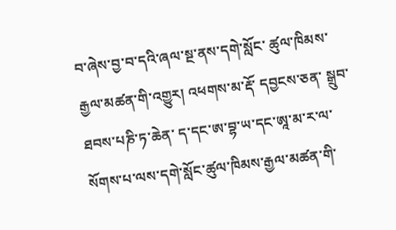བ་ཞེས་བྱ་བ་དའི་ཞལ་སྔ་ནས་དགེ་སློང་ ཚུལ་ཁིམས་རྒྱལ་མཚན་གི་འགྱུར། འཕགས་མ་རྡོ་ དབྱངས་ཅན་ སྒྲུབ་ཐབས་པཎི་ཏ་ཆེན་ ད་དང་ཨ་བྷ་ཡ་དང་ཨཱ་མ་ར་ལ་ སོགས་པ་ལས་དགེ་སློང་ཚུལ་ཁིམས་རྒྱལ་མཚན་གི་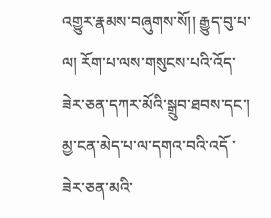འགྱུར་རྣམས་བཞུགས་སོ།། རྒྱུད་བུ་པ་ལ། རོག་པ་ལས་གསུངས་པའི་འོད་ཟེར་ཅན་དཀར་མོའི་སྒྲུབ་ཐབས་དང་། མྱ་ངན་མེད་པ་ལ་དགའ་བའི་འདོ ་ཟེར་ཅན་མའི་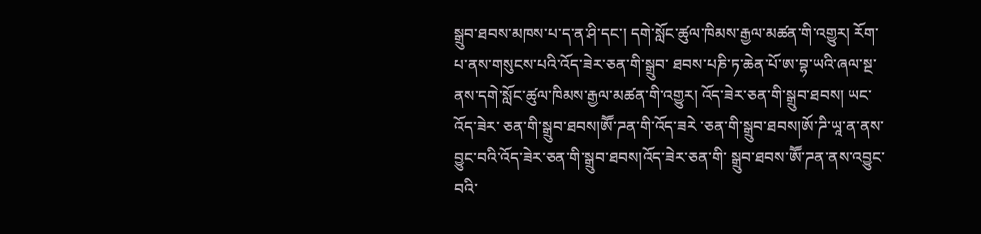སྒྲུབ་ཐབས་མཁས་པ་ད་ན་ཤི་དང་། དགེ་སློང་ཚུལ་ཁིམས་རྒྱལ་མཚན་གི་འགྱུར། རོག་པ་ནས་གསུངས་པའི་འོད་ཟེར་ཅན་གི་སྒྲུབ་ ཐབས་པཎི་ཏ་ཆེན་པོ་ཨ་བྷ་ཡའི་ཞལ་སྔ་ནས་དགེ་སློང་ཚུལ་ཁིམས་རྒྱལ་མཚན་གི་འགྱུར། འོད་ཟེར་ཅན་གི་སྒྲུབ་ཐབས། ཡང་འོད་ཟེར་ ཅན་གི་སྒྲུབ་ཐབས།ཨཽ་ཌན་གི་འོད་ཟརེ ་ཅན་གི་སྒྲུབ་ཐབས།ཨོ་ཌི་ཡཱ་ན་ནས་བྱུང་བའི་འོད་ཟེར་ཅན་གི་སྒྲུབ་ཐབས།འོད་ཟེར་ཅན་གི་ སྒྲུབ་ཐབས་ཨཽ་ཌན་ནས་འབྱུང་བའི་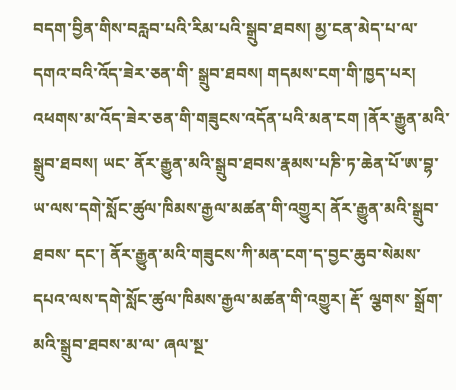བདག་བྱིན་གིས་བརླབ་པའི་རིམ་པའི་སྒྲུབ་ཐབས། མྱ་ངན་མེད་པ་ལ་དགའ་བའི་འོད་ཟེར་ཅན་གི་ སྒྲུབ་ཐབས། གདམས་ངག་གི་ཁྱད་པར། འཕགས་མ་འོད་ཟེར་ཅན་གི་གཟུངས་འདོན་པའི་མན་ངག །ནོར་རྒྱུན་མའི་སྒྲུབ་ཐབས། ཡང་ ནོར་རྒྱུན་མའི་སྒྲུབ་ཐབས་རྣམས་པཎི་ཏ་ཆེན་པོ་ཨ་བྷ་ཡ་ལས་དགེ་སློང་ཚུལ་ཁིམས་རྒྱལ་མཚན་གི་འགྱུར། ནོར་རྒྱུན་མའི་སྒྲུབ་ཐབས་ དང་། ནོར་རྒྱུན་མའི་གཟུངས་ཀི་མན་ངག་ད་བྱང་ཆུབ་སེམས་དཔའ་ལས་དགེ་སློང་ཚུལ་ཁིམས་རྒྱལ་མཚན་གི་འགྱུར། རྡོ་ ལྕགས་ སྒྲོག་མའི་སྒྲུབ་ཐབས་མ་ལ་ ཞལ་སྔ་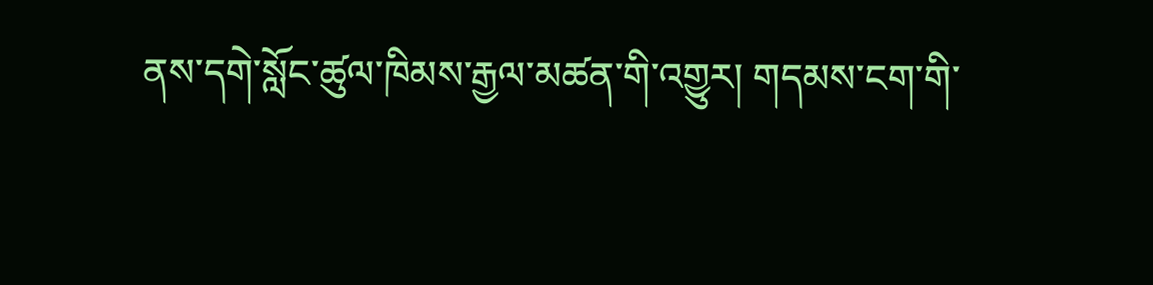ནས་དགེ་སློང་ཚུལ་ཁིམས་རྒྱལ་མཚན་གི་འགྱུར། གདམས་ངག་གི་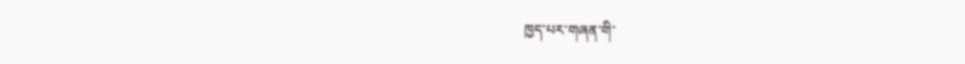ཁྱད་པར་གཞན་གི་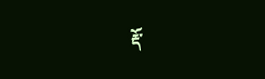རྡོ་